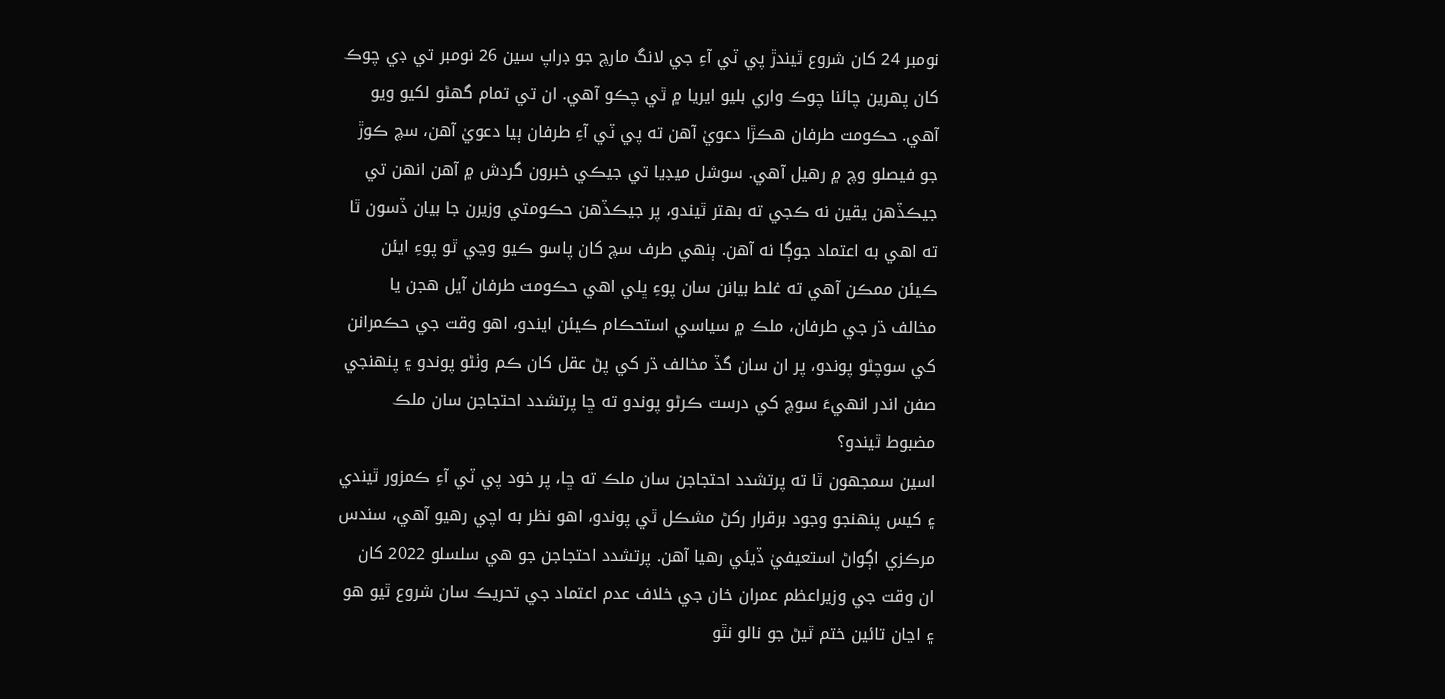نومبر 24 کان شروع ٿيندڙ پي ٽي آءِ جي لانگ مارچ جو ڊراپ سين 26 نومبر تي ڊي چوڪ کان پهرين چائنا چوڪ واري بليو ايريا ۾ ٿي چڪو آهي. ان تي تمام گهڻو لکيو ويو آهي. حڪومت طرفان هڪڙا دعويٰ آهن ته پي ٽي آءِ طرفان ٻيا دعويٰ آهن، سچ ڪوڙ جو فيصلو وچ ۾ رهيل آهي. سوشل ميڊيا تي جيڪي خبرون گردش ۾ آهن انهن تي جيڪڏهن يقين نه ڪجي ته بهتر ٿيندو، پر جيڪڏهن حڪومتي وزيرن جا بيان ڏسون ٿا ته اهي به اعتماد جوڳا نه آهن. ٻنهي طرف سچ کان پاسو ڪيو وڃي ٿو پوءِ ايئن ڪيئن ممڪن آهي ته غلط بيانن سان پوءِ ڀلي اهي حڪومت طرفان آيل هجن يا مخالف ڌر جي طرفان، ملڪ ۾ سياسي استحڪام ڪيئن ايندو، اهو وقت جي حڪمرانن کي سوچڻو پوندو، پر ان سان گڏ مخالف ڌر کي پڻ عقل کان ڪم وٺڻو پوندو ۽ پنهنجي صفن اندر انهيءَ سوچ کي درست ڪرڻو پوندو ته ڇا پرتشدد احتجاجن سان ملڪ مضبوط ٿيندو؟
اسين سمجهون ٿا ته پرتشدد احتجاجن سان ملڪ ته ڇا، پر خود پي ٽي آءِ ڪمزور ٿيندي ۽ کيس پنهنجو وجود برقرار رکڻ مشڪل ٿي پوندو، اهو نظر به اچي رهيو آهي، سندس مرڪزي اڳواڻ استعيفيٰ ڏيئي رهيا آهن. پرتشدد احتجاجن جو هي سلسلو 2022 کان ان وقت جي وزيراعظم عمران خان جي خلاف عدم اعتماد جي تحريڪ سان شروع ٿيو هو ۽ اڃان تائين ختم ٿيڻ جو نالو نٿو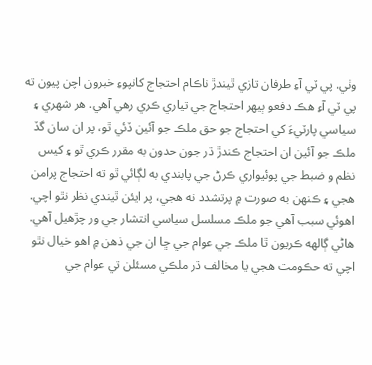وٺي. پي ٽي آءِ طرفان تازي ٿيندڙ ناڪام احتجاج کانپوءِ خبرون اچن پيون ته پي ٽي آءِ هڪ دفعو ٻيهر احتجاج جي تياري ڪري رهي آهي. هر شهري ۽ سياسي پارٽيءَ کي احتجاج جو حق ملڪ جو آئين ڏئي ٿو، پر ان سان گڏ ملڪ جو آئين ان احتجاج ڪندڙ ڌر جون حدون به مقرر ڪري ٿو ۽ کيس نظم و ضبط جي پوئيواري ڪرڻ جي پابندي به لڳائي ٿو ته احتجاج پرامن هجي ۽ ڪنهن به صورت ۾ پرتشدد نه هجي، پر ايئن ٿيندي نظر نٿو اچي. اهوئي سبب آهي جو ملڪ مسلسل سياسي انتشار جي ور چڙهيل آهي. هاڻي ڳالهه ڪريون ٿا ملڪ جي عوام جي ڇا ان جي ذهن ۾ اهو خيال نٿو اچي ته حڪومت هجي يا مخالف ڌر ملڪي مسئلن تي عوام جي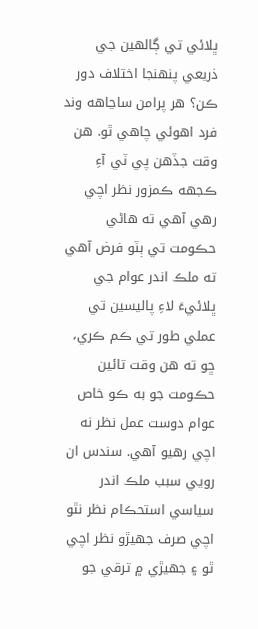ڀلائي تي ڳالهين جي ذريعي پنهنجا اختلاف دور ڪن؟ هر پرامن ساڃاهه وند فرد اهوئي چاهي ٿو. هن وقت جڏهن پي ٽي آءِ ڪجهه ڪمزور نظر اچي رهي آهي ته هاڻي حڪومت تي ٻٽو فرض آهي ته ملڪ اندر عوام جي ڀلائيءَ لاءِ پاليسين تي عملي طور تي ڪم ڪري، ڇو ته هن وقت تائين حڪومت جو به ڪو خاص عوام دوست عمل نظر نه اچي رهيو آهي. سندس ان رويي سبب ملڪ اندر سياسي استحڪام نظر نٿو اچي صرف جهيڙو نظر اچي ٿو ۽ جهيڙي ۾ ترقي جو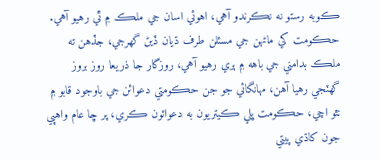ڪوبه رستو نه نڪرندو آهي، اهوئي اسان جي ملڪ ۾ ٿي رهيو آهي. حڪومت کي ماڻهن جي مسئلن طرف ڌيان ڏيڻ گهرجي، جڏهن ته ملڪ بدامني جي باهه ۾ ٻري رهيو آهي، روزگار جا ذريعا روز بروز گهٽجي رهيا آهن، مهانگائي جو جن حڪومتي دعوائن جي باوجود قابو ۾ نٿو اچي، حڪومت ڀلي ڪيتريون به دعوائون ڪري، پر ڇا عام واهپي جون کاڌي پيتي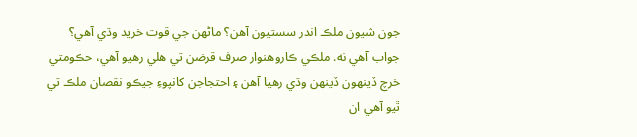جون شيون ملڪ اندر سستيون آهن؟ ماڻهن جي قوت خريد وڌي آهي؟ جواب آهي نه. ملڪي ڪاروهنوار صرف قرضن تي هلي رهيو آهي، حڪومتي خرچ ڏينهون ڏينهن وڌي رهيا آهن ۽ احتجاجن کانپوءِ جيڪو نقصان ملڪ تي ٿيو آهي ان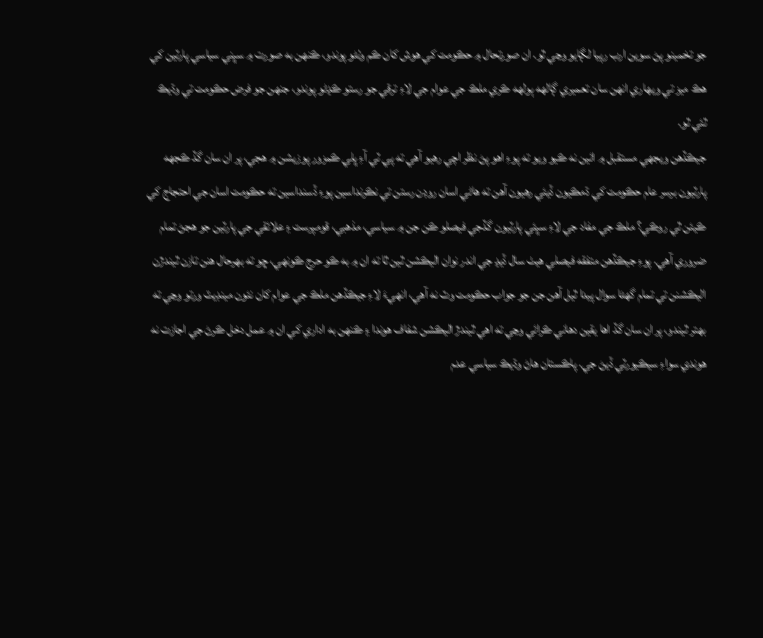جو تخمينو پڻ سوين ارب رپيا لڳايو وڃي ٿو. ان صورتحال ۾ حڪومت کي هوش کان ڪم وٺڻو پوندو، ڪنهن به صورت ۾ سڀني سياسي پارٽين کي هڪ ميز تي ويهاري انهن سان تعميري ڳالهه ٻولهه ڪري ملڪ جي عوام جي لاءِ ترقي جو رستو ڪڍڻو پوندو، جنهن جو فرض حڪومت تي وڌيڪ ٿئي ٿو.
جيڪڏهن ويجهي مستقبل ۾ ائين نه ڪيو ويو ته پوءِ اهو پڻ نظر اچي رهيو آهي ته پي ٽي آءِ ڀلي ڪمزور پوزيشن ۾ هجي، پر ان سان گڏ ڪجهه پارٽيون برسر عام حڪومت کي ڌمڪيون ڏيئي رهيون آهن ته هاڻي اسان روڊن رستن تي نڪرنداسين پوءِ ڏسنداسين ته حڪومت اسان جي احتجاج کي ڪيئن ٿي روڪي؟ ملڪ جي مفاد جي لاءِ سڀئي پارٽيون گڏجي فيصلو ڪن جن ۾ سياسي، مذهبي، قومپرست ۽ علائقي جي پارٽين جو هجڻ تمام ضروري آهي. پوءِ جيڪڏهن متفقه فيصلي هيٺ سال ڏيڍ جي اندر نوان اليڪشن ٿين ٿا ته ان ۾ به ڪو حرج ڪونهي، ڇو ته بهرحال هنن تازن ٿيندڙن اليڪشنن تي تمام گهڻا سوال پيدا ٿيل آهن جن جو جواب حڪومت وٽ نه آهي، انهيءَ لاءِ جيڪڏهن ملڪ جي عوام کان نئون مينڊيٽ ورتو وڃي ته بهتر ٿيندو، پر ان سان گڏ اها يقين دهاني ڪرائي وڃي ته اهي ٿيندڙ اليڪشن شفاف هوندا ۽ ڪنهن به اداري کي ان ۾ عمل دخل ڪرڻ جي اجازت نه هوندي سواءِ سيڪيورٽي ڏيڻ جي. پاڪستان هاڻ وڌيڪ سياسي عدم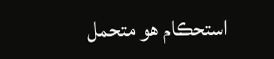استحڪام هو متحمل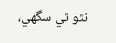نٿو ٿي سگهي،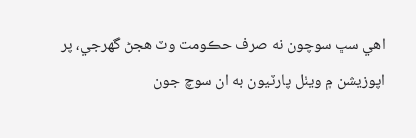اهي سڀ سوچون نه صرف حڪومت وٽ هجڻ گهرجي، پر اپوزيشن ۾ ويٺل پارٽيون به ان سوچ جون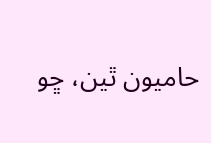حاميون ٿين، ڇو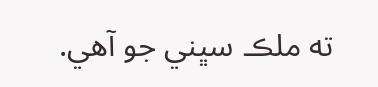ته ملڪ سڀني جو آهي.